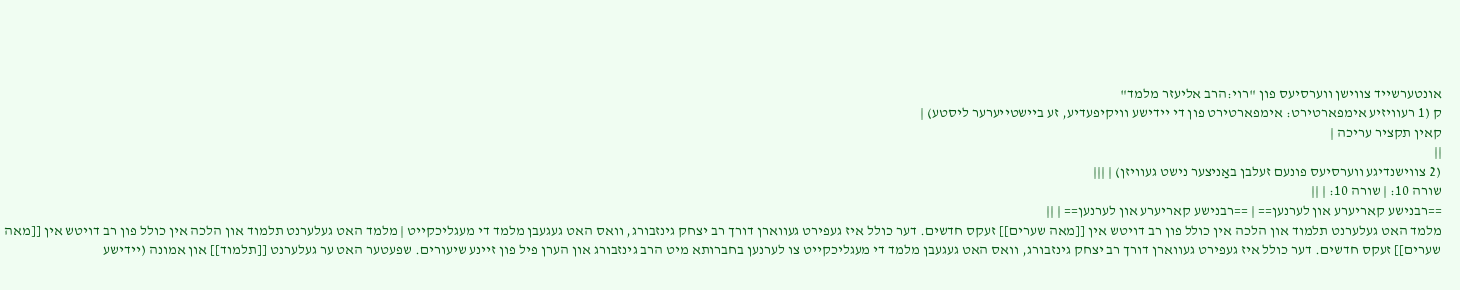אונטערשייד צווישן ווערסיעס פון "רוי:הרב אליעזר מלמד"
ק (1 רעוויזיע אימפארטירט: אימפארטירט פון די יידישע וויקיפעדיע, זע ביישטייערער ליסטע) |
קאין תקציר עריכה |
||
(2 צווישנדיגע ווערסיעס פונעם זעלבן באַניצער נישט געוויזן) | |||
שורה 10: | שורה 10: | ||
==רבנישע קאריערע און לערנען== | ==רבנישע קאריערע און לערנען== | ||
מלמד האט געלערנט תלמוד און הלכה אין כולל פון רב דויטש אין [[מאה שערים]] זעקס חדשים. דער כולל איז געפירט געווארן דורך רב יצחק גינזבורג, וואס האט געגעבן מלמד די מעגליכקייט | מלמד האט געלערנט תלמוד און הלכה אין כולל פון רב דויטש אין [[מאה שערים]] זעקס חדשים. דער כולל איז געפירט געווארן דורך רב יצחק גינזבורג, וואס האט געגעבן מלמד די מעגליכקייט צו לערנען בחברותא מיט הרב גינזבורג און הערן פיל פון זיינע שיעורים. שפעטער האט ער געלערנט [[תלמוד]] און אמונה (יידישע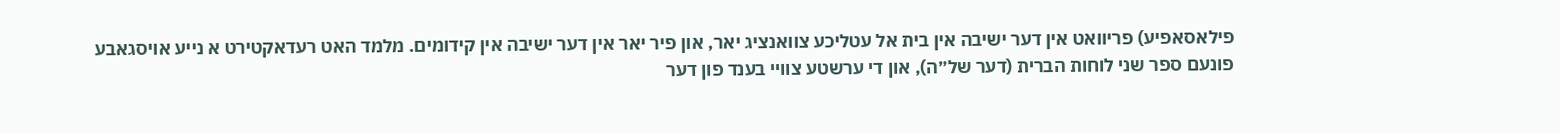פילאסאפיע) פריוואט אין דער ישיבה אין בית אל עטליכע צוואנציג יאר, און פיר יאר אין דער ישיבה אין קידומים. מלמד האט רעדאקטירט א נייע אויסגאבע פונעם ספר שני לוחות הברית (דער של״ה), און די ערשטע צוויי בענד פון דער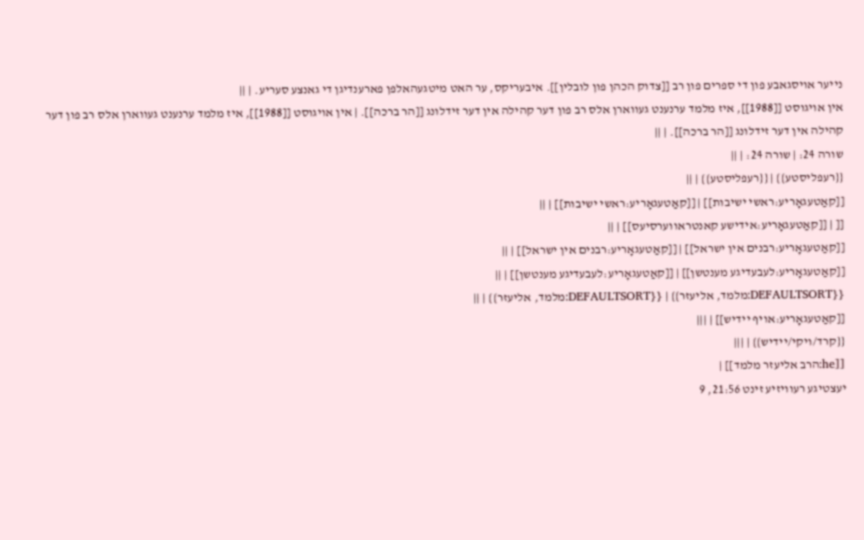נייער אויסגאבע פון די ספרים פון רב [[צדוק הכהן פון לובלין]]. איבעריקס, ער האט מיטגעהאלפן פארענדיגן די גאנצע סעריע. | ||
אין אויגוסט [[1988]], איז מלמד ערנענט געווארן אלס רב פון דער קהילה אין דער זידלונג [[הר ברכה]]. | אין אויגוסט [[1988]], איז מלמד ערנענט געווארן אלס רב פון דער קהילה אין דער זידלונג [[הר ברכה]]. | ||
שורה 24: | שורה 24: | ||
{{רעפליסטע}} | {{רעפליסטע}} | ||
[[קאַטעגאָריע:ראשי ישיבות]] | [[קאַטעגאָריע:ראשי ישיבות]] | ||
[[ | [[קאַטעגאָריע:אידישע קאנטראווערסיעס]] | ||
[[קאַטעגאָריע:רבנים אין ישראל]] | [[קאַטעגאָריע:רבנים אין ישראל]] | ||
[[קאַטעגאָריע:לעבעדיגע מענטשן]] | [[קאַטעגאָריע:לעבעדיגע מענטשן]] | ||
{{DEFAULTSORT:מלמד, אליעזר}} | {{DEFAULTSORT:מלמד, אליעזר}} | ||
[[קאַטעגאָריע:אויף יידיש]] | |||
{{קרד/ויקי/יידיש}} | |||
[[he:הרב אליעזר מלמד]] |
יעצטיגע רעוויזיע זינט 21:56, 9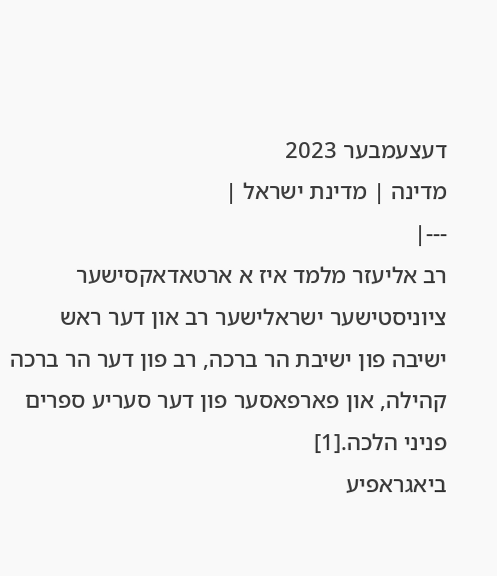דעצעמבער 2023
מדינה | מדינת ישראל |
---|
רב אליעזר מלמד איז א ארטאדאקסישער ציוניסטישער ישראלישער רב און דער ראש ישיבה פון ישיבת הר ברכה, רב פון דער הר ברכה קהילה, און פארפאסער פון דער סעריע ספרים פניני הלכה.[1]
ביאגראפיע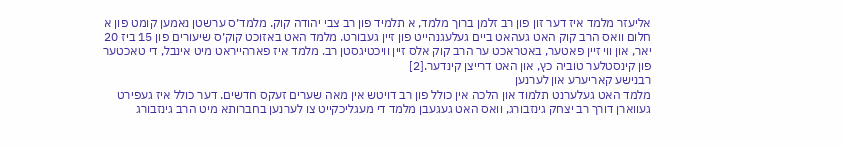אליעזר מלמד איז דער זון פון רב זלמן ברוך מלמד, א תלמיד פון רב צבי יהודה קוק. מלמד׳ס ערשטן נאמען קומט פון א חלום וואס הרב קוק האט געהאט ביים געלעגנהייט פון זיין געבורט. מלמד האט באזוכט קוק׳ס שיעורים פון 15 ביז 20 יאר, און ווי זיין פאטער, באטראכט ער הרב קוק אלס זיין וויכטיגסטן רב. מלמד איז פארהייראט מיט אינבל, די טאכטער פון קינסטלער טוביה כץ, און האט דרייצן קינדער.[2]
רבנישע קאריערע און לערנען
מלמד האט געלערנט תלמוד און הלכה אין כולל פון רב דויטש אין מאה שערים זעקס חדשים. דער כולל איז געפירט געווארן דורך רב יצחק גינזבורג, וואס האט געגעבן מלמד די מעגליכקייט צו לערנען בחברותא מיט הרב גינזבורג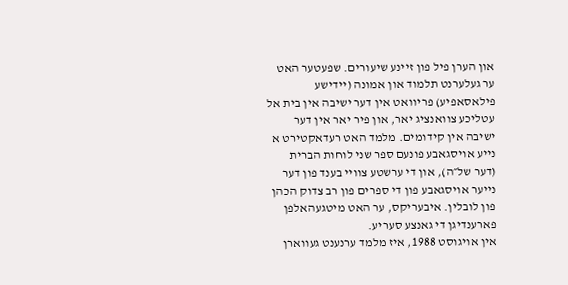און הערן פיל פון זיינע שיעורים. שפעטער האט ער געלערנט תלמוד און אמונה (יידישע פילאסאפיע) פריוואט אין דער ישיבה אין בית אל עטליכע צוואנציג יאר, און פיר יאר אין דער ישיבה אין קידומים. מלמד האט רעדאקטירט א נייע אויסגאבע פונעם ספר שני לוחות הברית (דער של״ה), און די ערשטע צוויי בענד פון דער נייער אויסגאבע פון די ספרים פון רב צדוק הכהן פון לובלין. איבעריקס, ער האט מיטגעהאלפן פארענדיגן די גאנצע סעריע.
אין אויגוסט 1988, איז מלמד ערנענט געווארן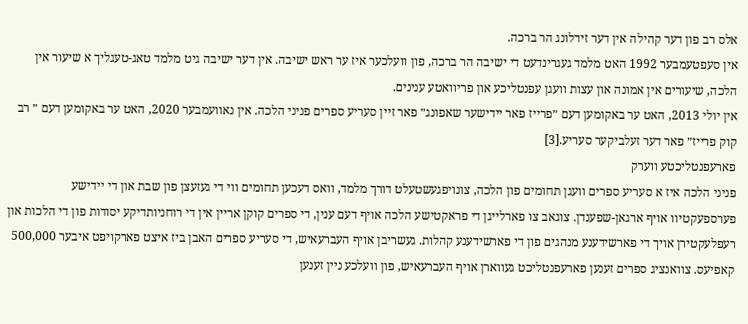אלס רב פון דער קהילה אין דער זידלונג הר ברכה.
אין סעפטעמבער 1992 האט מלמד געגרינדעט די ישיבה הר ברכה, פון וועלכער איז ער ראש ישיבה. אין דער ישיבה גיט מלמד טאג-טעגליך א שיעור אין הלכה, שיעורים אין אמונה און עצות וועגן עפנטליכע און פריוואטע ענינים.
אין יולי 2013, האט ער באקומען דעם ״פרייז פאר יידישער שאפונג״ פאר זיין סעריע ספרים פניני הלכה. אין נאוועמבער 2020, האט ער באקומען דעם ״ רב קוק פרייז״ פאר דער זעלביקער סעריע.[3]
פארעפנטליכטע ווערק
פניני הלכה איז א סעריע ספרים וועגן תחומים פון הלכה, צונויפגעשטעלט דורך מלמד, וואס דעכען תחומים ווי די געזעצן פון שבת און די יידישע פערספעקטיוו אויף ארגאן-שפענדן. צוגאב צו פארלייגן די פראקטישע הלכה אויף דעם ענין, די ספרים קוקן אריין אין די רוחניותדיקע יסודות פון די הלכות און רעפלעקטירן אויך די פארשידענע מנהגים פון די פארשידענע קהלות. געשריבן אויף העברעאיש, די סעריע ספרים האבן ביז איצט פארקויפט איבער 500,000 קאפיעס. צוואנציג ספרים זענען פארעפנטליכט געווארן אויף העברעאיש, פון וועלכע ניין זענען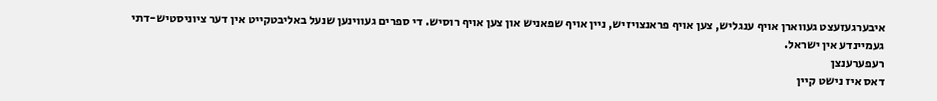איבערגעזעצט געווארן אויף ענגליש, צען אויף פראנצויזיש, ניין אויף שפאניש און צען אויף רוסיש. די ספרים געווינען שנעל באליבטקייט אין דער ציוניסטיש-דתי געמיינדע אין ישראל.
רעפערענצן
דאס איז נישט קיין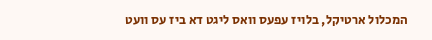המכלול ארטיקל, בלויז עפעס וואס ליגט דא ביז עס וועט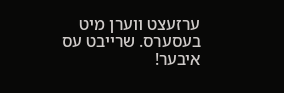ערזעצט ווערן מיט בעסערס. שרייבט עס איבער!